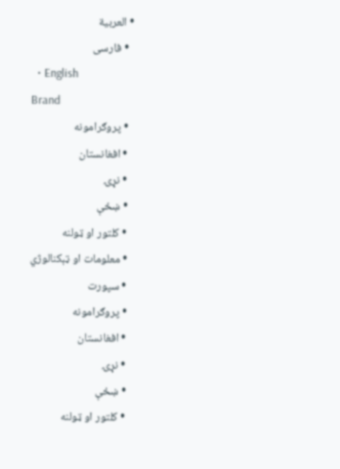• العربية
  • فارسی
  • English
Brand
  • پروګرامونه
  • افغانستان
  • نړۍ
  • ښځې
  • کلتور او ټولنه
  • معلومات او ټېکنالوژي
  • سپورت
  • پروګرامونه
  • افغانستان
  • نړۍ
  • ښځې
  • کلتور او ټولنه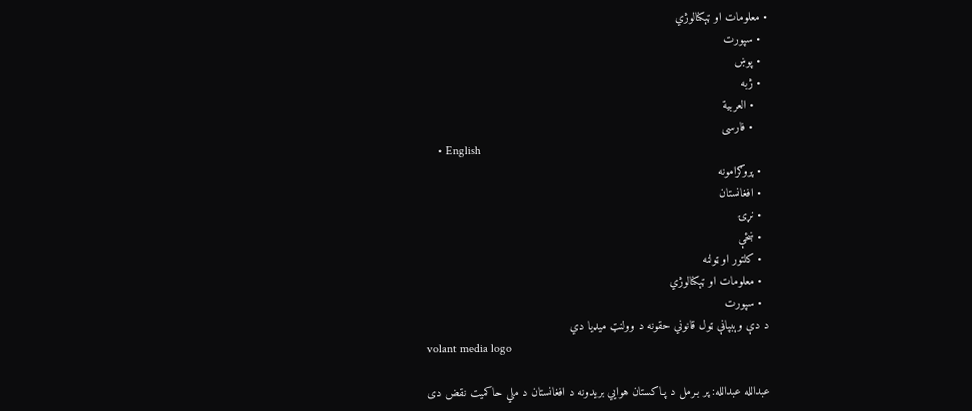• معلومات او ټېکنالوژي
  • سپورت
  • پوښ
  • ژبه
    • العربية
    • فارسی
    • English
  • پروګرامونه
  • افغانستان
  • نړۍ
  • ښځې
  • کلتور او ټولنه
  • معلومات او ټېکنالوژي
  • سپورت
د دې وېبپاڼې ټول قانوني حقونه د وولنټ میډیا دي
volant media logo

عبدالله عبدالله: پر بـرمل د پـاکستان هوايي بریدونه د افغانستان د ملي حاکمیت نقض دی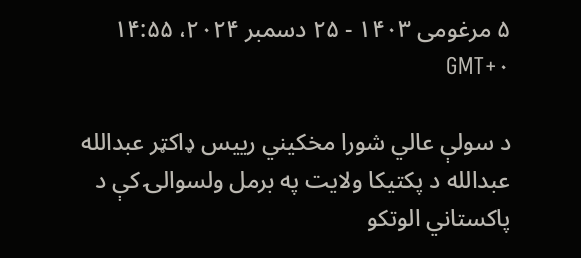۵ مرغومی ۱۴۰۳ - ۲۵ دسمبر ۲۰۲۴، ۱۴:۵۵ GMT+۰

د سولې عالي شورا مخکیني رییس ډاکټر عبدالله عبدالله د پکتیکا ولایت په برمل ولسوالۍ کې د پاکستاني الوتکو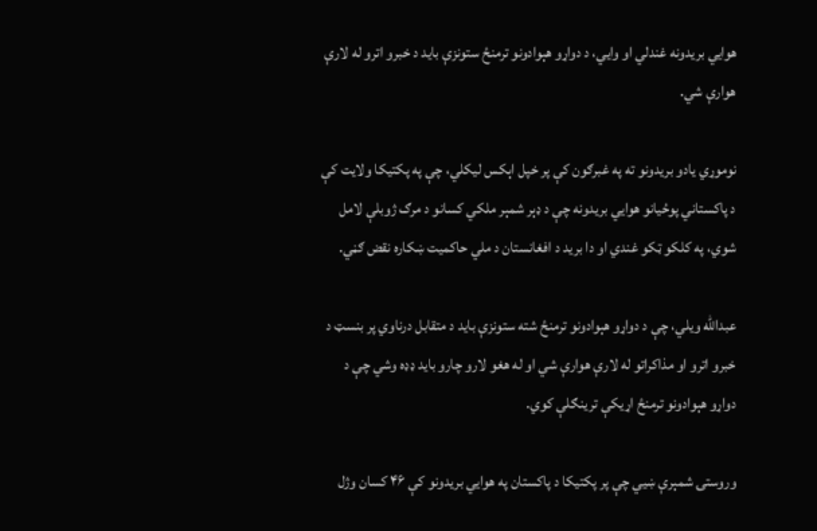هوايي بریدونه غندلي او وايي، د دواړو هېوادونو ترمنځ ستونزې باید د خبرو اترو له لارې هوارې شي.

نوموړي یادو بریدونو ته په غبرګون کې پر خپل اېکس لیکلي، چې په پکتیکا ولایت کې د پاکستاني پوځیانو هوايي بریدونه چې د ډېر شمېر ملکي کسانو د مرګ ژوبلې لامل شوي، په کلکو ټکو غندي او دا برید د افغانستان د ملي حاکمیت ښکاره نقض ګڼي.

عبدالله ویلي، چې د دواړو هېوادونو ترمنځ شته ستونزې باید د متقابل درناوي پر بنسټ د خبرو اترو او مذاکراتو له لارې هوارې شي او له هغو لارو چارو باید ډډه وشي چې د دواړو هېوادونو ترمنځ اړیکې ترینګلې کوي.

وروستۍ شمېرې ښيي چې پر پکتیکا د پاکستان په هوايي بریدونو کې ۴۶ کسان وژل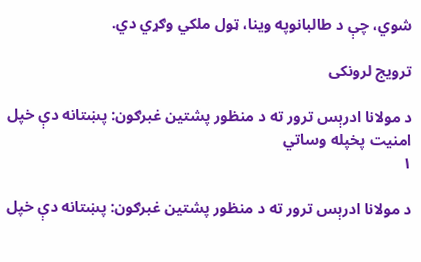شوي، چې د طالبانوپه وینا، ټول ملکي وګړي دي.

ترویج لرونکی

د مولانا ادرېس ترور ته د منظور پشتین غبرګون: پښتانه دې خپل امنیت پخپله وساتي
۱

د مولانا ادرېس ترور ته د منظور پشتین غبرګون: پښتانه دې خپل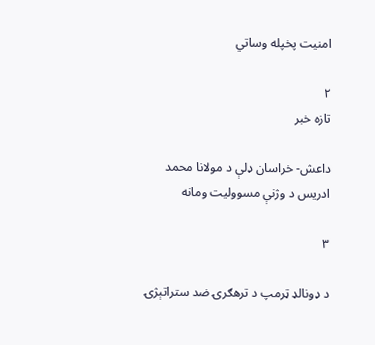امنیت پخپله وساتي

۲
تازه خبر

داعش- خراسان ډلې د مولانا محمد ادریس د وژنې مسوولیت ومانه

۳

د ډونالډ ټرمپ د ترهګرۍ ضد ستراتېژۍ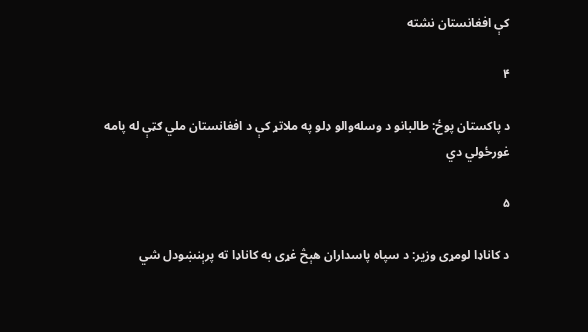کې افغانستان نشته

۴

د پاکستان پوځ: طالبانو د وسله‌والو ډلو په ملاتړ کې د افغانستان ملي ګټې له پامه غورځولي دي

۵

د کاناډا لومړی وزیر: د سپاه پاسداران هېڅ غړی به کاناډا ته پرېنښودل شي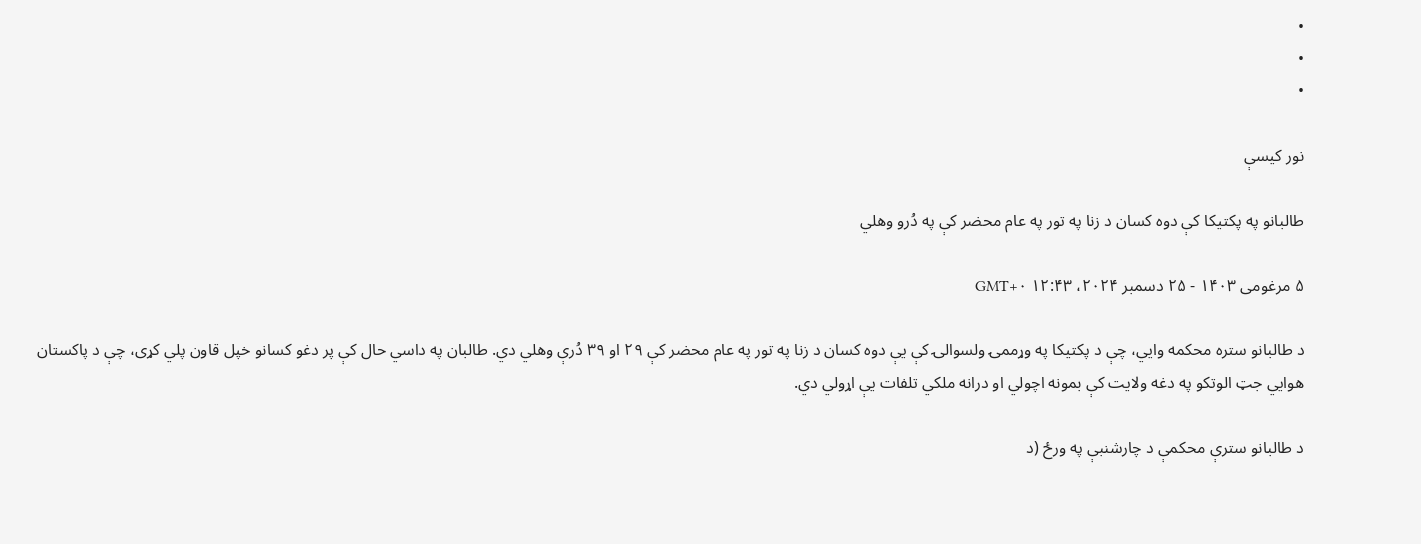•
•
•

نور کیسې

طالبانو په پکتیکا کې دوه کسان د زنا په تور په عام محضر کې په دُرو وهلي

۵ مرغومی ۱۴۰۳ - ۲۵ دسمبر ۲۰۲۴، ۱۲:۴۳ GMT+۰

د طالبانو ستره محکمه وايي، چې د پکتیکا په وړممۍ ولسوالۍ کې يې دوه کسان د زنا په تور په عام محضر کې ۲۹ او ۳۹ دُرې وهلي دي. طالبان په داسي حال کې پر دغو کسانو خپل قاون پلي کړی، چې د پاکستان هوايي جټ الوتکو په دغه ولایت کې بمونه اچولي او درانه ملکي تلفات یې اړولي دي.

د طالبانو سترې محکمې د چارشنبې په ورځ (د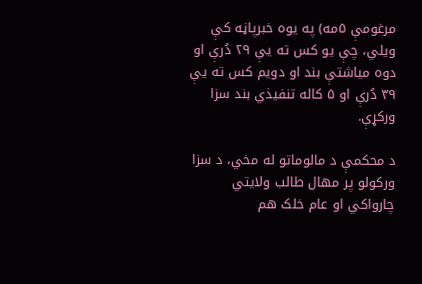مرغومې ۵مه) په یوه خبرپاڼه کې ويلي، چې یو کس ته یې ۲۹ دُرې او دوه مياشتې بند او دویم کس ته يې ۳۹ دُرې او ۵ کاله تنفيذي بند سزا ورکړې.

د محکمې د مالوماتو له مخي، د سزا ورکولو پر مهال طالب ولايتي چارواکي او عام خلک هم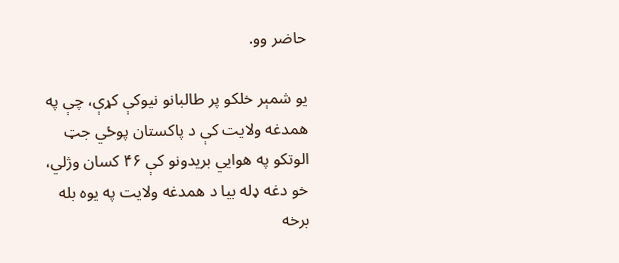حاضر وو.

یو شمېر خلکو پر طالبانو نیوکې کړې، چې په همدغه ولایت کې د پاکستان پوځي جټ الوتکو په هوايي بريدونو کې ۴۶ کسان وژلي، خو دغه ډله بیا د همدغه ولایت په يوه بله برخه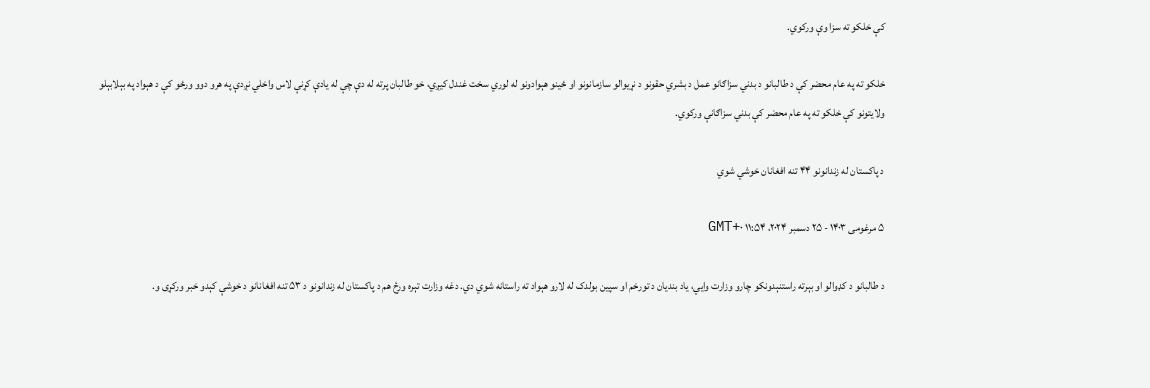کې خلکو ته سزا وې ورکوي.

خلکو ته په عام محضر کې د طالبانو د بدني سزاګانو عمل د بشري حقونو د نړیوالو سازمانونو او ځینو هېوادونو له لوري سخت غندل کیږي، خو طالبان پرته له دې چې له یادې کړنې لاس واخلي نږدې په هرو دوو ورځو کې د هېواد په بېلابېلو ولایتونو کې خلکو ته په عام محضر کې بدني سزاګانې ورکوي.

د پاکستان له زندانونو ۴۴ تنه افغانان خوشي شوي

۵ مرغومی ۱۴۰۳ - ۲۵ دسمبر ۲۰۲۴، ۱۱:۵۴ GMT+۰

د طالبانو د کډوالو او بېرته راستنېدونکو چارو وزارت وايي، یاد بندیان د تورخم او سپین بولدک له لارو هېواد ته راستانه شوي دي. دغه وزارت تېره ورځ هم د پاکستان له زندانونو د ۵۳ تنه افغانانو د خوشې کېدو خبر ورکړی و.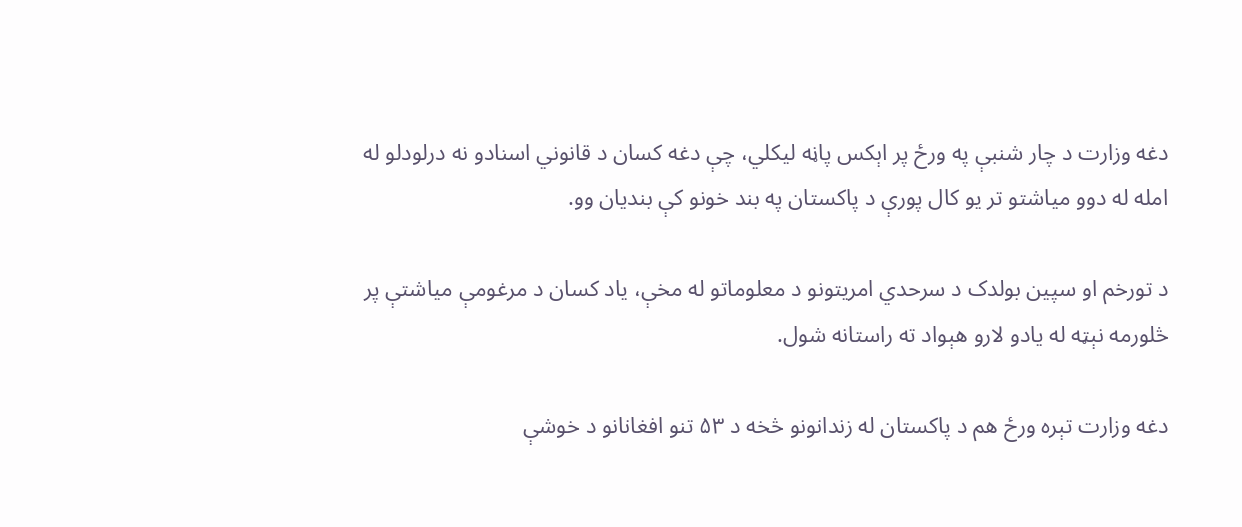دغه وزارت د چار شنبې په ورځ پر اېکس پاڼه لیکلي، چې دغه کسان د قانوني اسنادو نه درلودلو له امله له دوو میاشتو تر یو کال پورې د پاکستان په بند خونو کې بندیان وو.

د تورخم او سپین بولدک د سرحدي امریتونو د معلوماتو له مخې، یاد کسان د مرغومې میاشتې پر څلورمه نېټه له یادو لارو هېواد ته راستانه شول.

دغه وزارت تېره ورځ هم د پاکستان له زندانونو څخه د ۵۳ تنو افغانانو د خوشې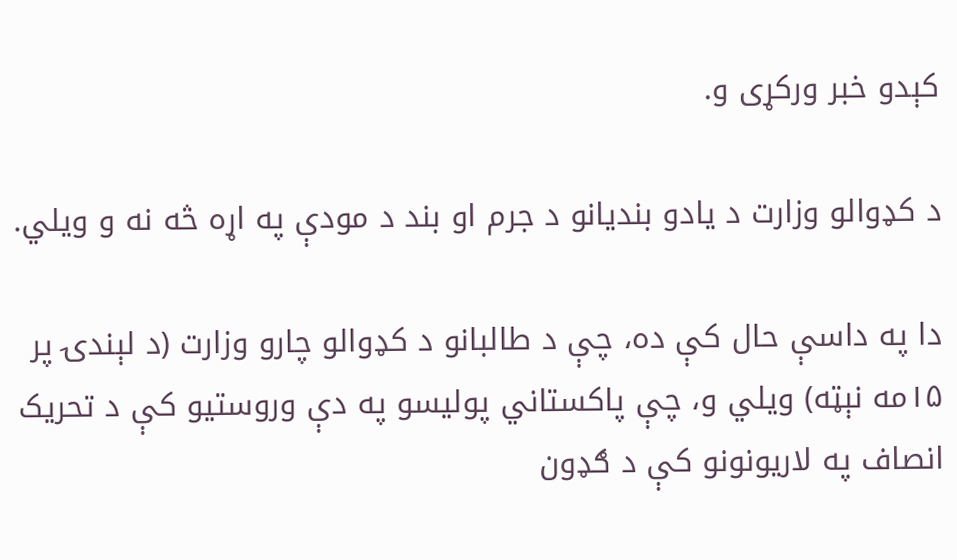کېدو خبر ورکړی و.

د کډوالو وزارت د یادو بندیانو د جرم او بند د مودې په اړه څه نه و ویلي.

دا په داسې حال کې ده، چې د طالبانو د کډوالو چارو وزارت (د لېندۍ پر ۱۵مه نېټه) ویلي و، چې پاکستاني پولیسو په دې وروستيو کې د تحریک انصاف په لاريونونو کې د ګډون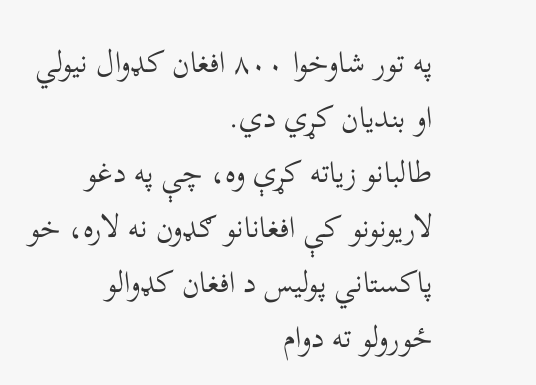په تور شاوخوا ۸۰۰ افغان کډوال نيولي او بندیان کړي دي.
طالبانو زياته کړې وه، چې په دغو لاريونونو کې افغانانو ګډون نه لاره، خو پاکستاني پوليس د افغان کډوالو ځورولو ته دوام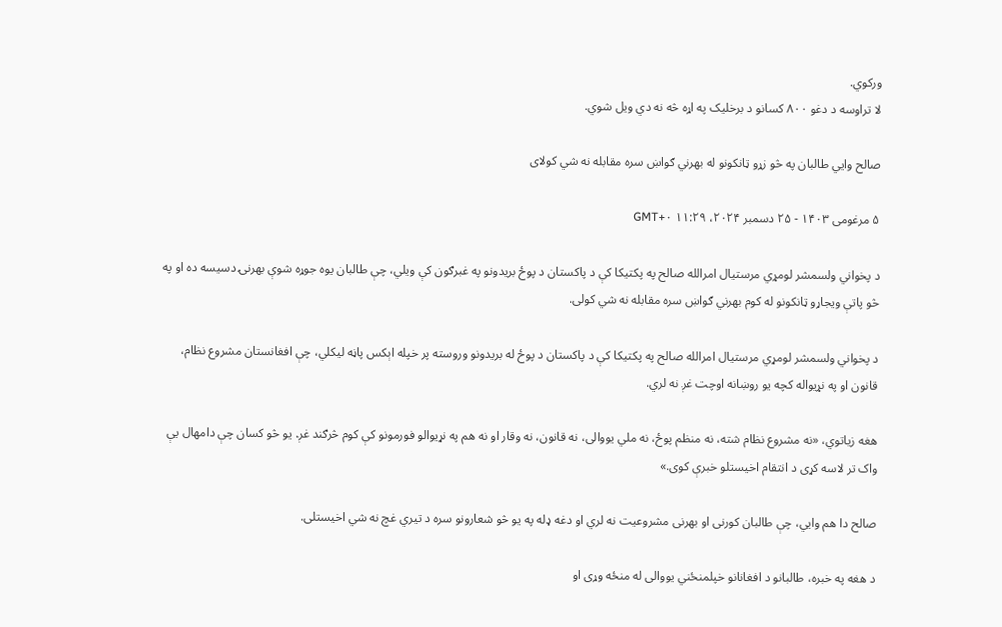ورکوي.
لا تراوسه د دغو ۸۰۰ کسانو د برخلیک په اړه څه نه دي ویل شوي.

صالح وايي طالبان په څو زړو ټانکونو له بهرني ګواښ سره مقابله نه شي کولای

۵ مرغومی ۱۴۰۳ - ۲۵ دسمبر ۲۰۲۴، ۱۱:۲۹ GMT+۰

د پخواني ولسمشر لومړي مرستیال امرالله صالح په پکتیکا کې د پاکستان د پوځ بريدونو په غبرګون کې ويلي، چې طالبان يوه جوړه شوې بهرنۍ دسیسه ده او په څو پاتې ویجاړو ټانکونو له کوم بهرني ګواښ سره مقابله نه شي کولی.

د پخواني ولسمشر لومړي مرستیال امرالله صالح په پکتیکا کې د پاکستان د پوځ له بريدونو وروسته پر خپله اېکس پاڼه ليکلي، چې افغانستان مشروع نظام، قانون او په نړیواله کچه یو روښانه اوچت غږ نه لري.

هغه زياتوي، «نه مشروع نظام شته، نه منظم پوځ، نه ملي یووالی، نه قانون، نه وقار او نه هم په نړیوالو فورمونو کې کوم څرګند غږ. یو څو کسان چې دامهال یې واک تر لاسه کړی د انتقام اخیستلو خبرې کوی.»

صالح دا هم وايي، چې طالبان کورنی او بهرنی مشروعیت نه لري او دغه ډله په يو څو شعارونو سره د تيري غچ نه شي اخیستلی.

د هغه په خبره، طالبانو د افغانانو خپلمنځني یووالی له منځه وړی او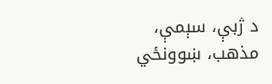د ژبې، سېمې، مذهب، ښوونځي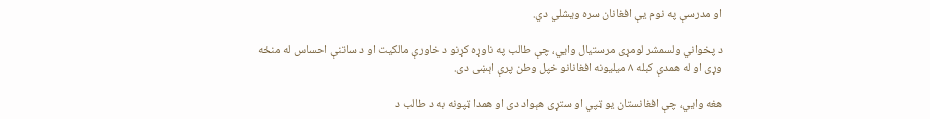او مدرسې په نوم یې افغانان سره ويشلي دي.

د پخواني ولسمشر لومړی مرستیال وايي، چې طالب په ناوړه کړنو د خاورې مالکیت او د ساتنې احساس له منځه وړی او له همدې کبله ۸ میليونه افغانانو خپل وطن پرې اېښی دی.

هغه وایي، چې افغانستان یو ټپي او ستړی هېواد دی او همدا ټپونه به د طالب د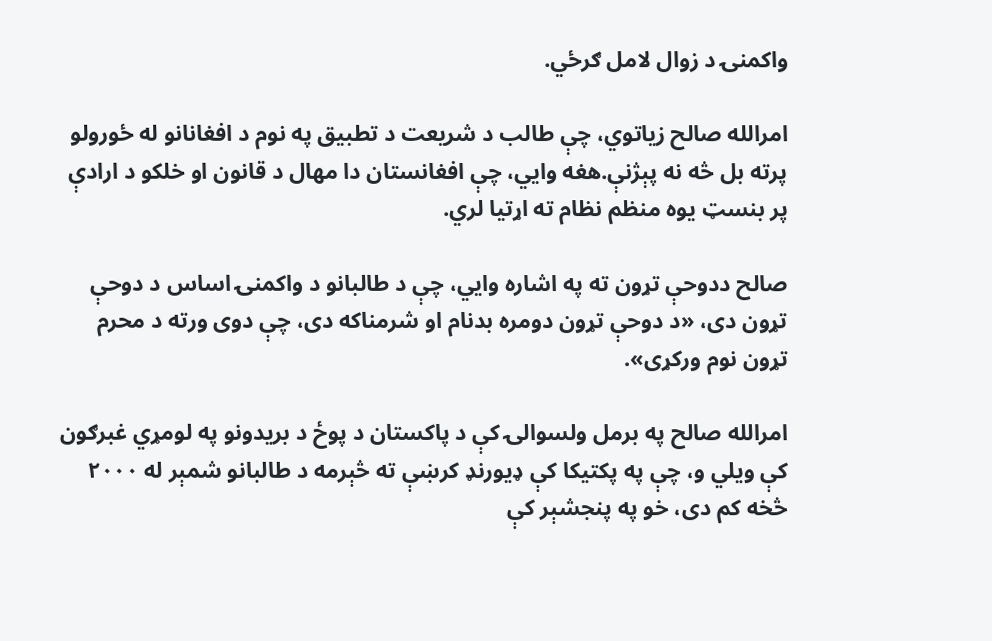واکمنۍ د زوال لامل ګرځي.

امرالله صالح زياتوي، چې طالب د شریعت د تطبیق په نوم د افغانانو له ځورولو پرته بل څه نه پېژنې.هغه وايي، چې افغانستان دا مهال د قانون او خلکو د ارادې پر بنسټ يوه منظم نظام ته اړتیا لري.

صالح ددوحې تړون ته په اشاره وايي، چې د طالبانو د واکمنۍ اساس د دوحې تړون دی، «د دوحې تړون دومره بدنام او شرمناکه دی، چې دوی ورته د محرم تړون نوم ورکړی».

امرالله صالح په برمل ولسوالۍ کې د پاکستان د پوځ د بریدونو په لومړي غبرګون کې ویلي و، چې په پکتیکا کې ډیورنډ کرښې ته څېرمه د طالبانو شمېر له ۲۰۰۰ څخه کم دی، خو په پنجشېر کې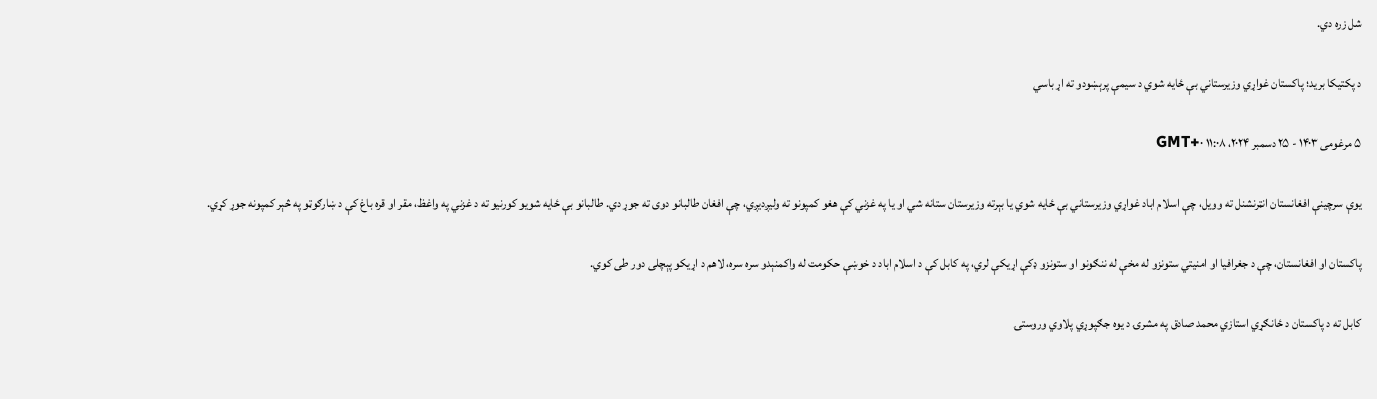شل زره دي.

د پکتیکا برید؛ پاکستان غواړي وزیرستاني بې ځایه شوي د سیمې پرېښودو ته اړ باسي

۵ مرغومی ۱۴۰۳ - ۲۵ دسمبر ۲۰۲۴، ۱۱:۰۸ GMT+۰

یوې سرچینې افغانستان انټرنشنل ته وویل، چې اسلام اباد غواړي وزیرستاني بې ځایه شوي یا بېرته وزیرستان ستانه شي او یا په غزني کې هغو کمپونو ته ولیږدیږي، چې افغان طالبانو دوی ته جوړ دي. طالبانو بې ځایه شویو کورنیو ته د غزني په واغظ، مقر او قره باغ کې د ښارګوټو په څېر کمپونه جوړ کړي.

پاکستان او افغانستان، چې د جغرافیا او امنیتي ستونزو له مخې له ننګونو او ستونزو ډکې اړیکې لري، په کابل کې د اسلام اباد د خوښې حکومت له واکمنېدو سره سره، لاهم د اړیکو پېچلی دور طی کوي.

کابل ته د پاکستان د ځانګړي استازي محمد صادق په مشرۍ د یوه جګپوړي پلاوي وروستۍ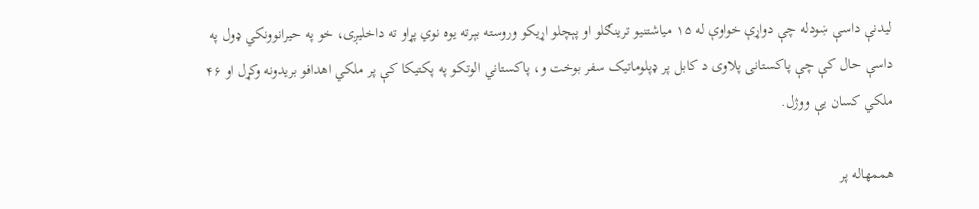لیدنې داسې ښودله چې دواړې خواوې له ۱۵ میاشتنیو ترینګلو او پېچلو اړیکو وروسته بېرته یوه نوي پړاو ته داخلیږی، خو په حیرانوونکي ډول په داسې حال کې چې پاکستانی پلاوی د کابل پر ډپلوماتیک سفر بوخت و، پاکستاني الوتکو په پکتیکا کې پر ملکي اهدافو بریدونه وکړل او ۴۶ ملکي کسان یې ووژل.

هممهاله پر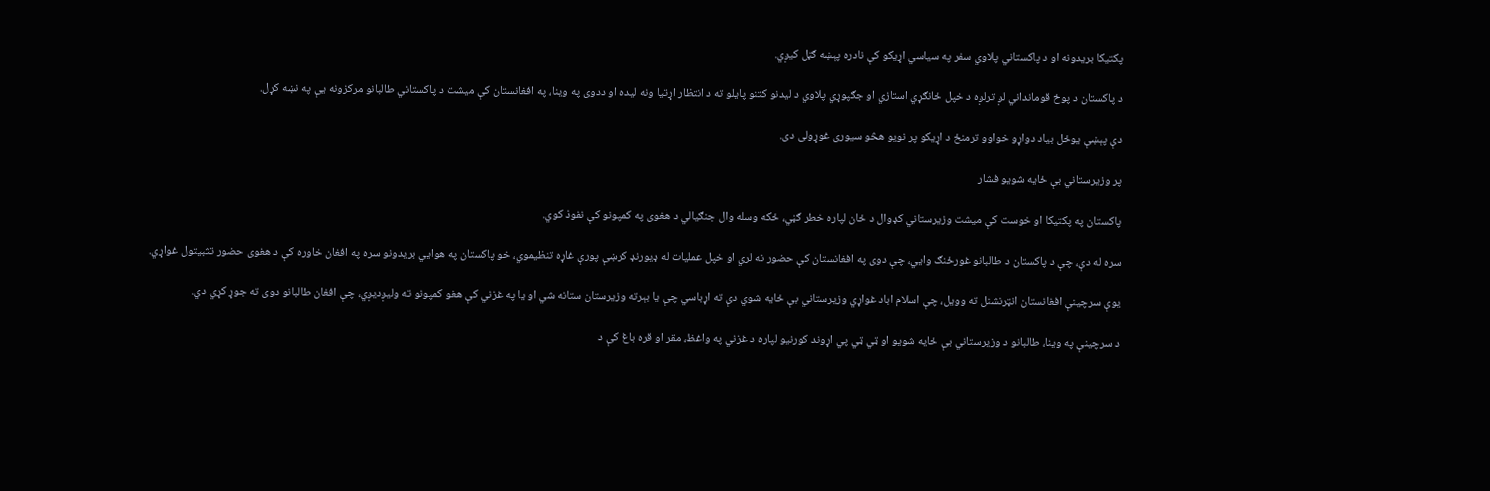پکتیکا بریدونه او د پاکستاني پلاوي سفر په سیاسي اړیکو کې نادره پېښه ګڼل کیږي.

د پاکستان د پوځ قومانداني لږ ترلږه د خپل ځانګړي استازي او جګپوړي پلاوي د لیدنو کتنو پایلو ته د انتظار اړتیا ونه لیده او ددوی په وینا، په افغانستان کې میشت د پاکستاني طالبانو مرکزونه یې په نښه کړل.

دې پېښې یوځل بیاد دواړو خواوو ترمنځ د اړیکو پر نويو هڅو سیوری غوړولی دی.

پر وزیرستاني بې ځایه شویو فشار

پاکستان په پکتیکا او خوست کې میشت وزیرستاني کډوال د ځان لپاره خطر ګڼي، ځکه وسله وال جنګیالي د هغوی په کمپونو کې نفوذ کوي.

سره له دې، چې د پاکستان د طالبانو غورځنګ وايي، چې دوی په افغانستان کې حضور نه لري او خپل عملیات له ډیورنډ کرښې پورې غاړه تنظیموي، خو پاکستان په هوايي بریدونو سره په افغان خاوره کې د هغوی حضور تثبیتول غواړي.

یوې سرچینې افغانستان انټرنشنل ته وویل، چې اسلام اباد غواړي وزیرستاني بې ځایه شوي دې ته اړباسي چې یا بېرته وزیرستان ستانه شي او یا په غزني کې هغو کمپونو ته ولیږدیږي، چې افغان طالبانو دوی ته جوړ کړي دي.

د سرچینې په وینا، طالبانو د وزیرستاني بې ځایه شویو او ټي ټي پي اړوند کورنیو لپاره د غزني په واغظ، مقر او قره باغ کې د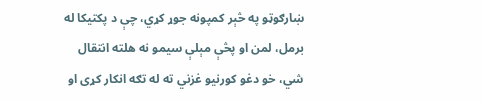ښارګوټو په څېر کمپونه جوړ کړي، چې د پکتیکا له برمل، لمن او پڅې مېلې سیمو نه هلته انتقال شي، خو دغو کورنیو غزني ته له تګه انکار کړی او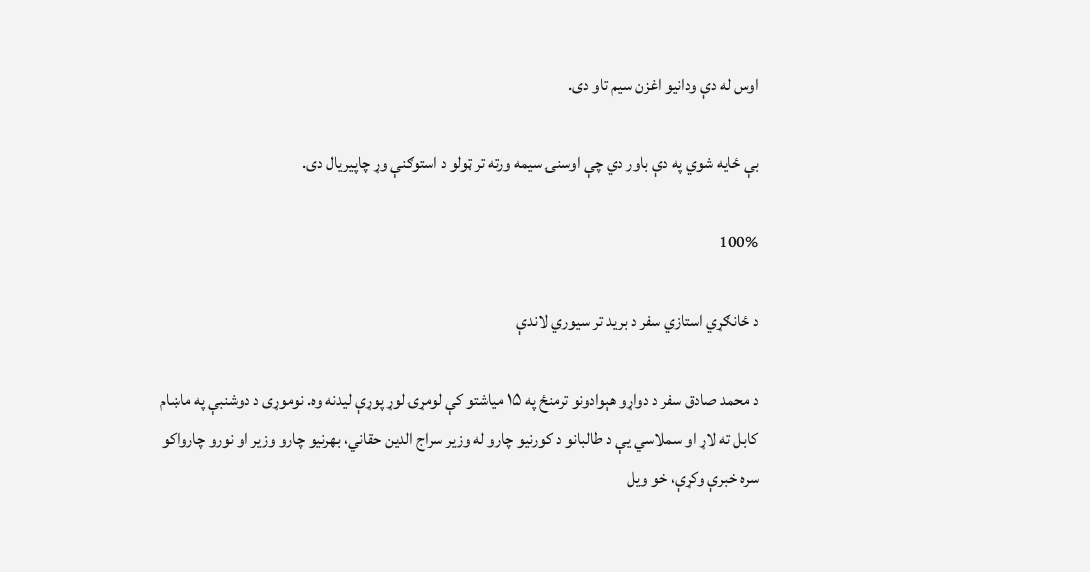اوس له دې ودانیو اغزن سیم تاو دی.

بې ځایه شوي په دې باور دي چې اوسنۍ سیمه ورته تر ټولو د استوګنې وړ چاپیریال دی.

100%

د ځانګړي استازي سفر د برید تر سیوري لاندې

د محمد صادق سفر د دواړو هېوادونو ترمنځ په ۱۵ میاشتو کې لومړۍ لوړ پوړې لیدنه وه. نوموړی د دوشنبې په ماښام کابل ته لاړ او سملاسي یې د طالبانو د کورنیو چارو له وزیر سراج الدین حقاني، بهرنیو چارو وزیر او نورو چارواکو سره خبرې وکړې، خو ویل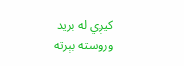کیږي له برید وروسته بېرته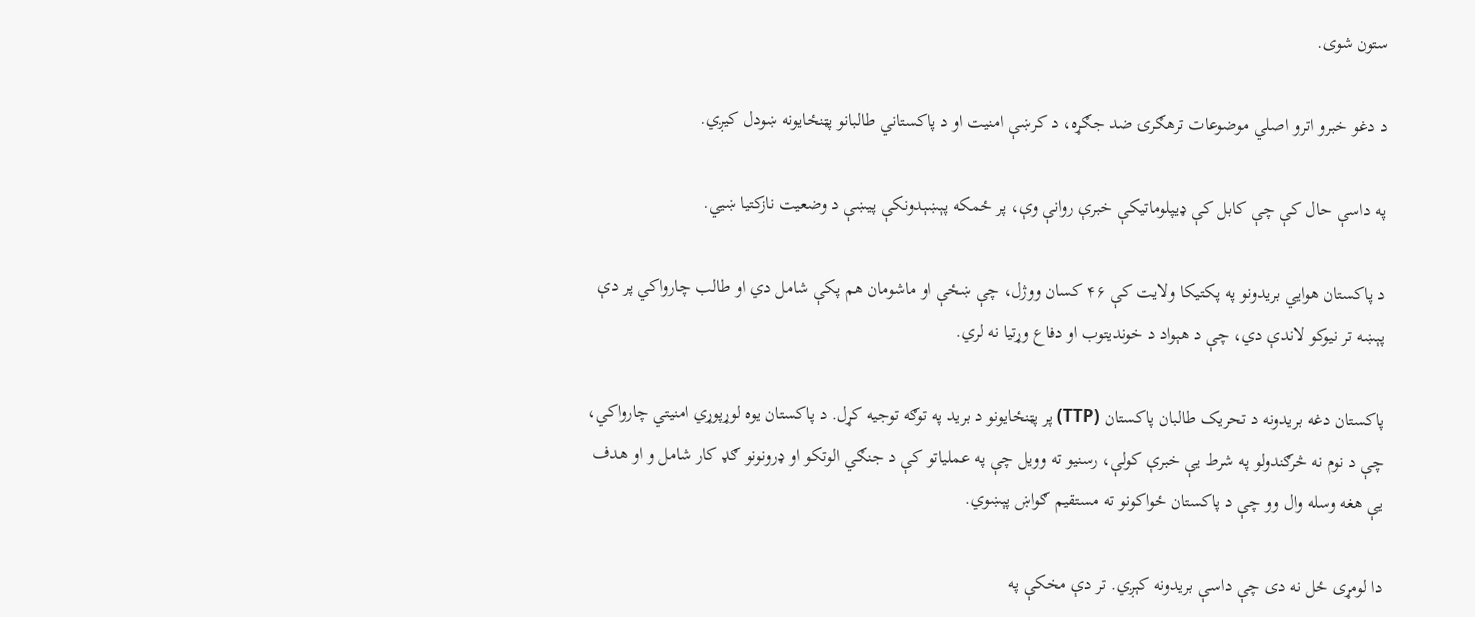ستون شوی.

د دغو خبرو اترو اصلي موضوعات ترهګرۍ ضد جګړه، د کرښې امنیت او د پاکستاني طالبانو پټنځایونه ښودل کیږي.

په داسې حال کې چې کابل کې ډیپلوماتیکې خبرې روانې وې، پر ځمکه پېښېدونکې پیښې د وضعیت نازکتیا ښيي.

د پاکستان هوايي بریدونو په پکتیکا ولایت کې ۴۶ کسان ووژل، چې ښځې او ماشومان هم پکې شامل دي او طالب چارواکي پر دې پېښه تر نیوکو لاندې دي، چې د هېواد د خوندیتوب او دفاع وړتیا نه لري.

پاکستان دغه بریدونه د تحریک طالبان پاکستان (TTP) پر پټنځایونو د برید په توګه توجیه کړل. د پاکستان یوه لوړپوړي امنیتي چارواکي، چې د نوم نه څرګندولو په شرط یې خبرې کولې، رسنیو ته وویل چې په عملیاتو کې د جنګي الوتکو او ډرونونو ګډ کار شامل و او هدف یې هغه وسله وال وو چې د پاکستان ځواکونو ته مستقیم ګواښ پېښوي.

دا لومړی ځل نه دی چې داسې بریدونه کېږي. تر دې مخکې په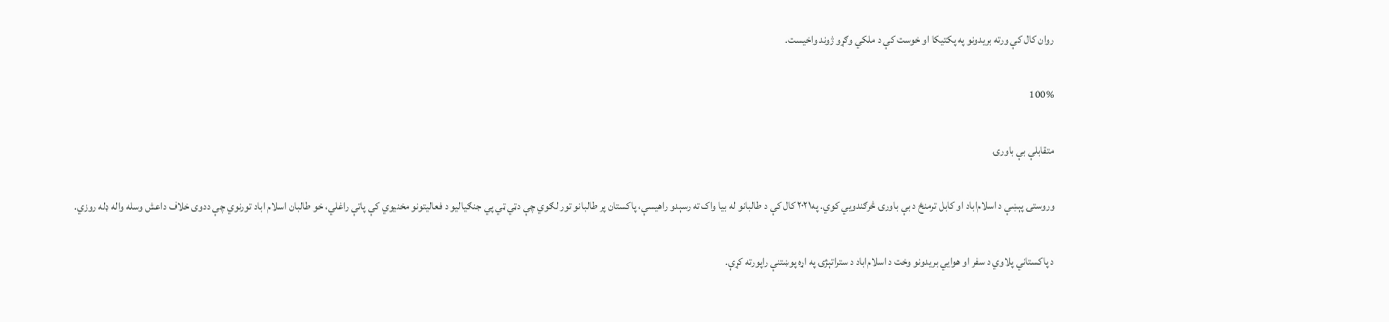روان کال کې ورته بریدونو په پکتیکا او خوست کې د ملکي وګړو ژوند واخیست.

100%

متقابلې بې باورۍ

وروستۍ پېښې د اسلام‌اباد او کابل ترمنځ د بې باورۍ څرګندویي کوي. په۲۰۲۱ کال کې د طالبانو له بیا واک ته رسېدو راهیسې، پاکستان پر طالبانو تور لګوي چې دټي ټي پي جنګیالیو د فعالیتونو مخنیوي کې پاتې راغلي، خو طالبان اسلام اباد تورنوي چې ددوی خلاف داعش وسله واله ډله روزي.

د پاکستاني پلاوي د سفر او هوايي بریدونو وخت د اسلام‌اباد د ستراتېژۍ په اړه پوښتنې راپورته کړې.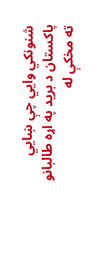شنونکي وایي چې ښایي پاکستان د برید په اړه طالبانو ته مخکې له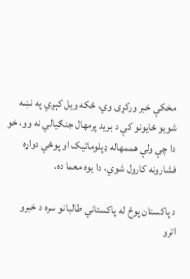مخکې خبر ورکړی وي، ځکه ویل کېږي په نښه شويو ځایونو کې د برید پرمهال جنګیالي نه وو، خو دا چې ولې هممهاله ډپلوماتیک او پوځي دواړه فشارونه کارول شوي، دا یوه معما ده.

د پاکستان پوځ له پاکستاني طالبانو سره د خبرو اترو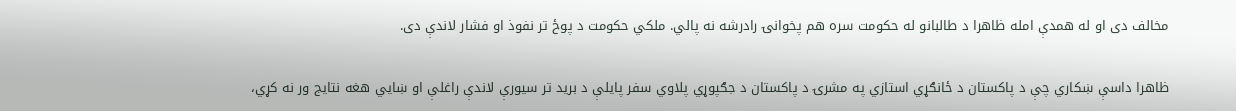مخالف دی او له همدې امله ظاهرا د طالبانو له حکومت سره هم پخوانۍ رادرشه نه پالي. ملکي حکومت د پوځ تر نفوذ او فشار لاندې دی.

ظاهرا داسې ښکاري چې د پاکستان د ځانګړي استازي په مشرۍ د پاکستان د جګپوړي پلاوي سفر پایلې د برید تر سیورې لاندې راغلې او ښايي هغه نتایج ور نه کړي،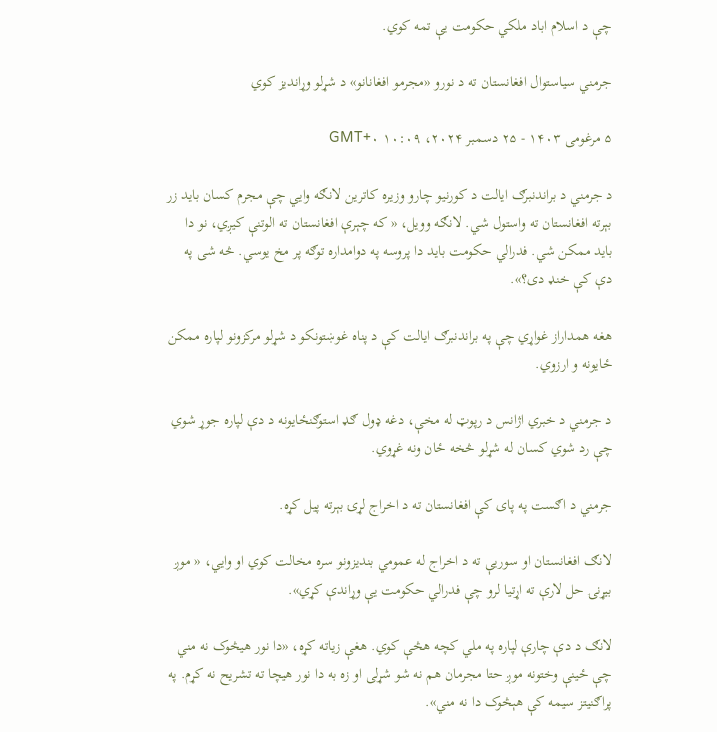چې د اسلام اباد ملکي حکومت یې تمه کوي.

جرمني سیاستوال افغانستان ته د نورو «مجرمو افغانانو» د شړلو وړاندیز کوي

۵ مرغومی ۱۴۰۳ - ۲۵ دسمبر ۲۰۲۴، ۱۰:۰۹ GMT+۰

د جرمني د براندنبرګ ایالت د کورنیو چارو وزیره کاترین لانګه وایي چې مجرم کسان باید زر بېرته افغانستان ته واستول شي. لانګه وویل، « که چېرې افغانستان ته الوتنې کیږي، نو دا باید ممکن شي. فدرالي حکومت باید دا پروسه په دوامداره توګه پر مخ یوسي. څه شی په دې کې خنډ دی؟».

هغه همداراز غواړي چې په براندنبرګ ایالت کې د پناه غوښتونکو د شړلو مرکزونو لپاره ممکن ځایونه و ارزوي.

د جرمني د خبري اژانس د رپوټ له مخې، دغه ډول ګډ استوګنځایونه د دې لپاره جوړ شوي چې رد شوي کسان له شړلو څخه ځان ونه غړوي.

جرمني د اګست په پای کې افغانستان ته د اخراج لړۍ بېرته پیل کړه.

لانګ افغانستان او سوریې ته د اخراج له عمومي بندیزونو سره مخالت کوي او وايي، « موږ بیړنۍ حل لارې ته اړتیا لرو چې فدرالي حکومت یې وړاندې کړي».

لانګ د دې چارې لپاره په ملي کچه هڅې کوي. هغې زیاته کړه، «دا نور هیڅوک نه مني چې ځینې وختونه موږ حتا مجرمان هم نه شو شړلی او زه به دا نور هیچا ته تشریح نه کړم. په پراګنیتز سیمه کې هېڅوک دا نه مني».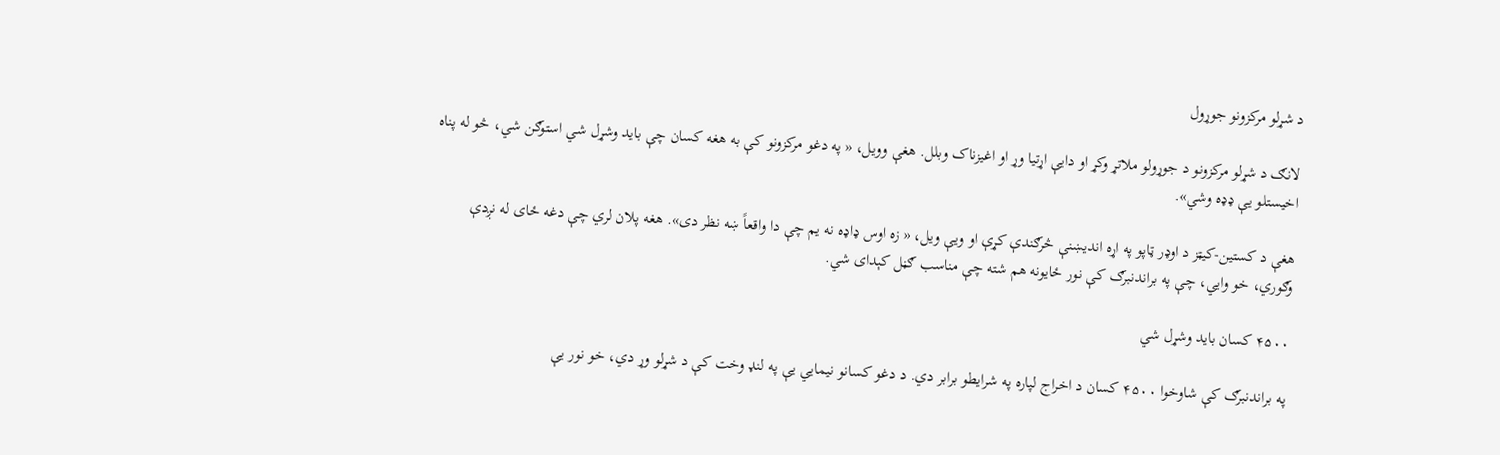د شړلو مرکزونو جوړول

لانګ د شړلو مرکزونو د جوړولو ملاتړ وکړ او دایې اړتیا وړ او اغیزناک وبلل. هغې وویل، « په دغو مرکزونو کې به هغه کسان چې باید وشړل شي استوګن شي، څو له پناه اخیستلو یې ډډه وشي».

هغې د کستین-کیټز د اوډر ټاپو په اړه اندیښنې څرګندې کړې او ویې ویل، « زه اوس ډاډه نه یم چې دا واقعاً ښه نظر دی». هغه پلان لري چې دغه ځای له نږدې وګوري، خو وايي، چې په براندنبرګ کې نور ځایونه هم شته چې مناسب ګڼل کېدای شي.

۴۵۰۰ کسان باید وشړل شي

په براندنبرګ کې شاوخوا ۴۵۰۰ کسان د اخراج لپاره په شرایطو برابر دي. د دغو کسانو نیمایي یې په لنډ وخت کې د شړلو وړ دي، خو نور یې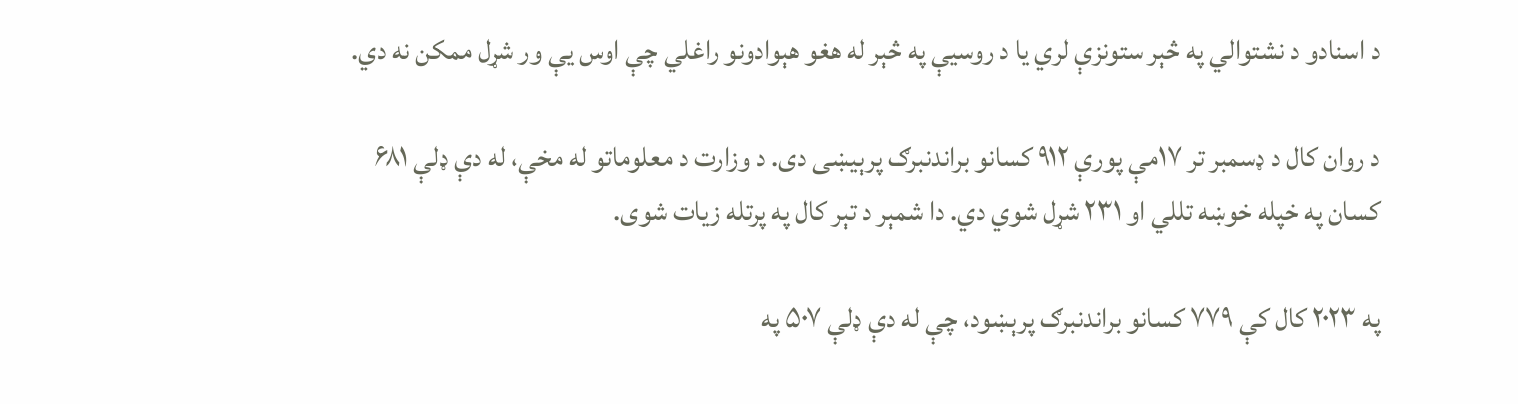د اسنادو د نشتوالي په څېر ستونزې لري یا د روسیې په څېر له هغو هېوادونو راغلي چې اوس یې ور شړل ممکن نه دي.

د روان کال د ډسمبر تر ۱۷مې پورې ۹۱۲ کسانو براندنبرګ پرېیښی دی. د وزارت د معلوماتو له مخې، له دې ډلې ۶۸۱ کسان په خپله خوښه تللي او ۲۳۱ شړل شوي دي. دا شمېر د تېر کال په پرتله زیات شوی.

په ۲۰۲۳ کال کې ۷۷۹ کسانو براندنبرګ پرېښود، چې له دې ډلې ۵۰۷ په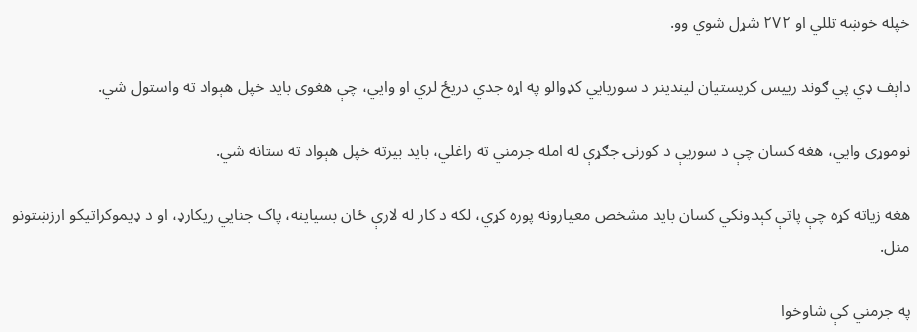خپله خوښه تللي او ۲۷۲ شړل شوي وو.

داېف ډي پي ګوند رییس کریستیان لیندینر د سوریایي کډوالو په اړه جدي دریځ لري او وايي، چې هغوی باید خپل هېواد ته واستول شي.

نوموړی وايي، هغه کسان چې د سوریې د کورنۍ جګړې له امله جرمني ته راغلي، باید بیرته خپل هېواد ته ستانه شي.

هغه زیاته کړه چې پاتې کېدونکي کسان باید مشخص معیارونه پوره کړي، لکه د کار له لارې ځان بسیاینه، پاک جنایي ریکارډ، او د ډیموکراتیکو ارزښتونو منل.

په جرمني کې شاوخوا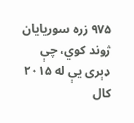۹۷۵ زره سوریایان ژوند کوي، چې ډېری یې له ۲۰۱۵ کال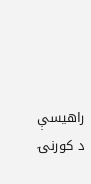راهیسې د کورنۍ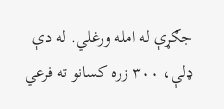جګړې له امله ورغلي. له دې ډلې، ۳۰۰ زره کسانو ته فرعي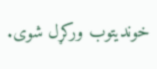خوندیتوب ورکړل شوی.